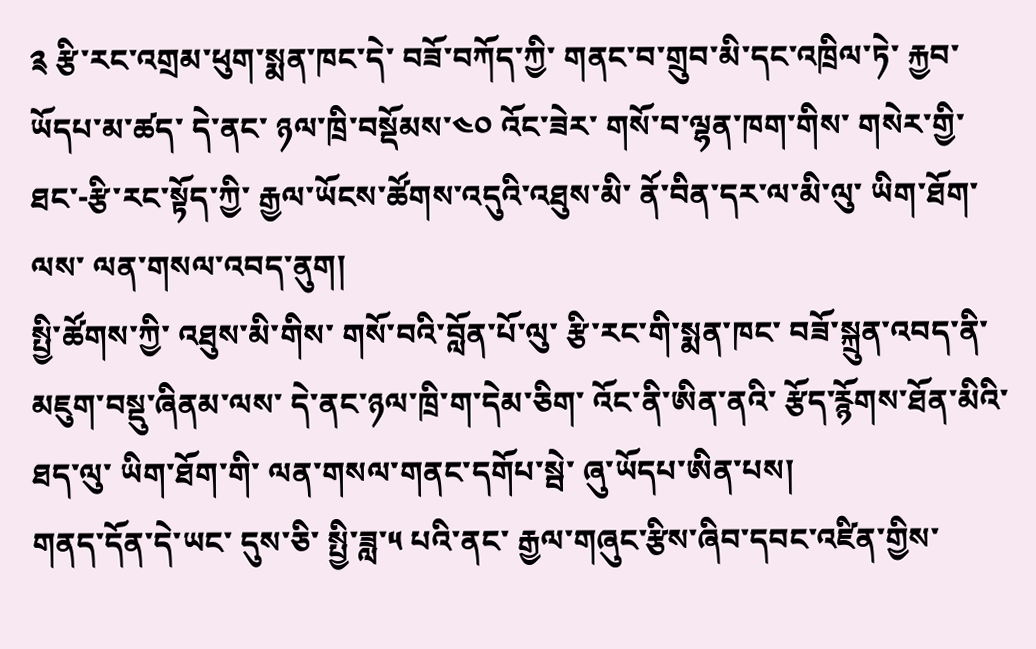༉ རྩི་རང་འགྲམ་ཕུག་སྨན་ཁང་དེ་ བཟོ་བཀོད་ཀྱི་ གནང་བ་གྲུབ་མི་དང་འཁྲིལ་ཏེ་ རྐྱབ་ཡོདཔ་མ་ཚད་ དེ་ནང་ ཉལ་ཁྲི་བསྡོམས་༤༠ འོང་ཟེར་ གསོ་བ་ལྷན་ཁག་གིས་ གསེར་གྱི་ཐང་-རྩི་རང་སྟོད་ཀྱི་ རྒྱལ་ཡོངས་ཚོགས་འདུའི་འཐུས་མི་ ནོ་བིན་དར་ལ་མི་ལུ་ ཡིག་ཐོག་ལས་ ལན་གསལ་འབད་ནུག།
སྤྱི་ཚོགས་ཀྱི་ འཐུས་མི་གིས་ གསོ་བའི་བློན་པོ་ལུ་ རྩི་རང་གི་སྨན་ཁང་ བཟོ་སྐྲུན་འབད་ནི་ མཇུག་བསྡུ་ཞིནམ་ལས་ དེ་ནང་ཉལ་ཁྲི་ག་དེམ་ཅིག་ འོང་ནི་ཨིན་ནའི་ རྩོད་རྙོགས་ཐོན་མིའི་ཐད་ལུ་ ཡིག་ཐོག་གི་ ལན་གསལ་གནང་དགོཔ་སྦེ་ ཞུ་ཡོདཔ་ཨིན་པས།
གནད་དོན་དེ་ཡང་ དུས་ཅི་ སྤྱི་ཟླ་༥ པའི་ནང་ རྒྱལ་གཞུང་རྩིས་ཞིབ་དབང་འཛིན་གྱིས་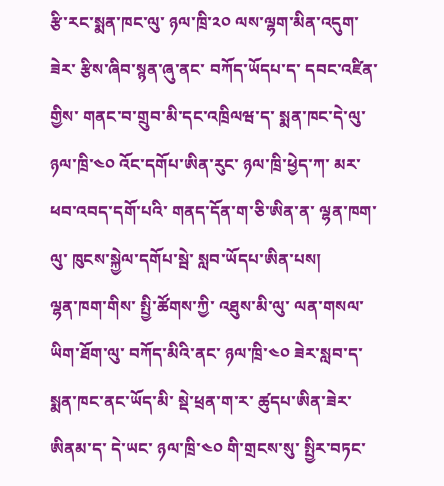རྩི་རང་སྨན་ཁང་ལུ་ ཉལ་ཁྲི་༢༠ ལས་ལྷག་མིན་འདུག་ཟེར་ རྩིས་ཞིབ་སྙན་ཞུ་ནང་ བཀོད་ཡོདཔ་ད་ དབང་འཛིན་གྱིས་ གནང་བ་གྲུབ་མི་དང་འཁྲིལཝ་ད་ སྨན་ཁང་དེ་ལུ་ ཉལ་ཁྲི་༤༠ འོང་དགོཔ་ཨིན་རུང་ ཉལ་ཁྲི་ཕྱེད་ཀ་ མར་ཕབ་འབད་དགོ་པའི་ གནད་དོན་ག་ཅི་ཨིན་ན་ ལྷན་ཁག་ལུ་ ཁུངས་སྐྱེལ་དགོཔ་སྦེ་ སླབ་ཡོདཔ་ཨིན་པས།
ལྷན་ཁག་གིས་ སྤྱི་ཚོགས་ཀྱི་ འཐུས་མི་ལུ་ ལན་གསལ་ཡིག་ཐོག་ལུ་ བཀོད་མིའི་ནང་ ཉལ་ཁྲི་༤༠ ཟེར་སླབ་ད་ སྨན་ཁང་ནང་ཡོད་མི་ སྡེ་ཕྲན་ག་ར་ ཚུདཔ་ཨིན་ཟེར་ཨིནམ་ད་ དེ་ཡང་ ཉལ་ཁྲི་༤༠ གི་གྲངས་སུ་ སྤྱིར་བཏང་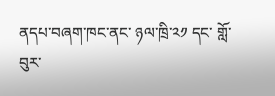ནདཔ་བཞག་ཁང་ནང་ ཉལ་ཁྲི་༢༡ དང་ གློ་བུར་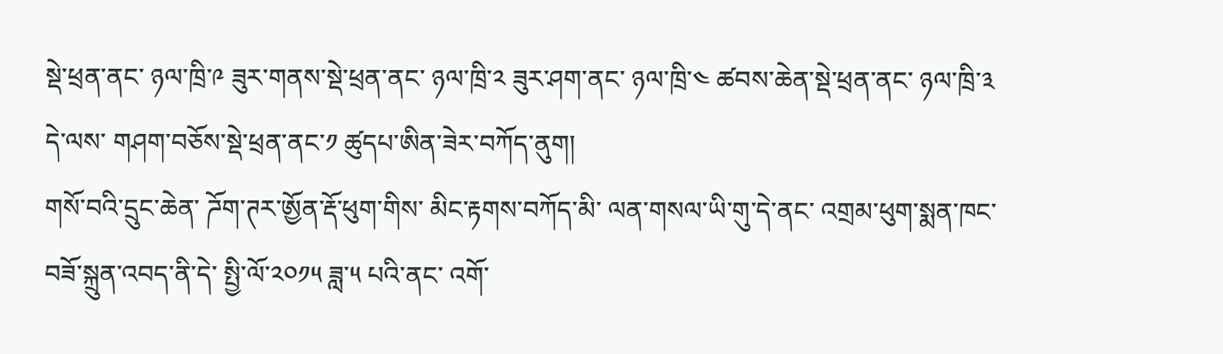སྡེ་ཕྲན་ནང་ ཉལ་ཁྲི་༩ ཟུར་གནས་སྡེ་ཕྲན་ནང་ ཉལ་ཁྲི་༢ ཟུར་ཤག་ནང་ ཉལ་ཁྲི་༤ ཚབས་ཆེན་སྡེ་ཕྲན་ནང་ ཉལ་ཁྲི་༣ དེ་ལས་ གཤག་བཅོས་སྡེ་ཕྲན་ནང་༡ ཚུདཔ་ཨིན་ཟེར་བཀོད་ནུག།
གསོ་བའི་དྲུང་ཆེན་ ཌོག་ཊར་ཨྱོན་རྡོ་ཕུག་གིས་ མིང་རྟགས་བཀོད་མི་ ལན་གསལ་ཡི་གུ་དེ་ནང་ འགྲམ་ཕུག་སྨན་ཁང་ བཟོ་སྐྲུན་འབད་ནི་དེ་ སྤྱི་ལོ་༢༠༡༥ ཟླ་༥ པའི་ནང་ འགོ་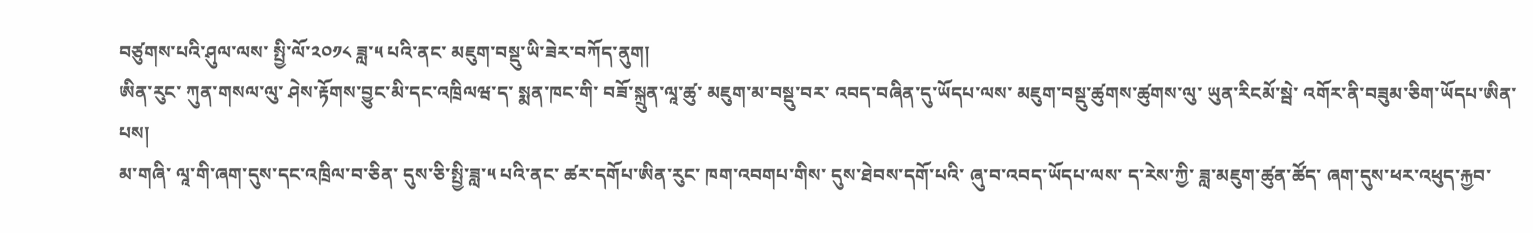བཙུགས་པའི་ཤུལ་ལས་ སྤྱི་ལོ་༢༠༡༨ ཟླ་༥ པའི་ནང་ མཇུག་བསྡུ་ཡི་ཟེར་བཀོད་ནུག།
ཨིན་རུང་ ཀུན་གསལ་ལུ་ ཤེས་རྟོགས་བྱུང་མི་དང་འཁྲིལཝ་ད་ སྨན་ཁང་གི་ བཟོ་སྐྲུན་ལཱ་ཚུ་ མཇུག་མ་བསྡུ་བར་ འབད་བཞིན་དུ་ཡོདཔ་ལས་ མཇུག་བསྡུ་ཚུགས་ཚུགས་ལུ་ ཡུན་རིངམོ་སྦེ་ འགོར་ནི་བཟུམ་ཅིག་ཡོདཔ་ཨིན་པས།
མ་གཞི་ ལཱ་གི་ཞག་དུས་དང་འཁྲིལ་བ་ཅིན་ དུས་ཅི་སྤྱི་ཟླ་༥ པའི་ནང་ ཚར་དགོཔ་ཨིན་རུང་ ཁག་འབགཔ་གིས་ དུས་ཐེབས་དགོ་པའི་ ཞུ་བ་འབད་ཡོདཔ་ལས་ ད་རེས་ཀྱི་ ཟླ་མཇུག་ཚུན་ཚོད་ ཞག་དུས་ཕར་འཕུད་རྐྱབ་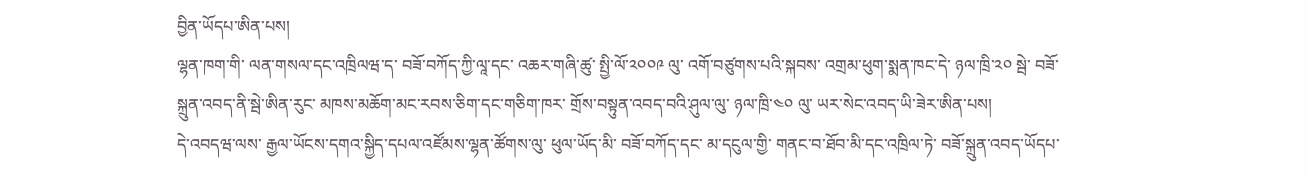བྱིན་ཡོདཔ་ཨིན་པས།
ལྷན་ཁག་གི་ ལན་གསལ་དང་འཁྲིལཝ་ད་ བཟོ་བཀོད་ཀྱི་ལཱ་དང་ འཆར་གཞི་ཚུ་ སྤྱི་ལོ་༢༠༠༩ ལུ་ འགོ་བཙུགས་པའི་སྐབས་ འགྲམ་ཕུག་སྨན་ཁང་དེ་ ཉལ་ཁྲི་༢༠ སྦེ་ བཟོ་སྐྲུན་འབད་ནི་སྦེ་ཨིན་རུང་ མཁས་མཆོག་མང་རབས་ཅིག་དང་གཅིག་ཁར་ གྲོས་བསྟུན་འབད་བའི་ཤུལ་ལུ་ ཉལ་ཁྲི་༤༠ ལུ་ ཡར་སེང་འབད་ཡི་ཟེར་ཨིན་པས།
དེ་འབདཝ་ལས་ རྒྱལ་ཡོངས་དགའ་སྐྱིད་དཔལ་འཛོམས་ལྷན་ཚོགས་ལུ་ ཕུལ་ཡོད་མི་ བཟོ་བཀོད་དང་ མ་དངུལ་གྱི་ གནང་བ་ཐོབ་མི་དང་འཁྲིལ་ཏེ་ བཟོ་སྐྲུན་འབད་ཡོདཔ་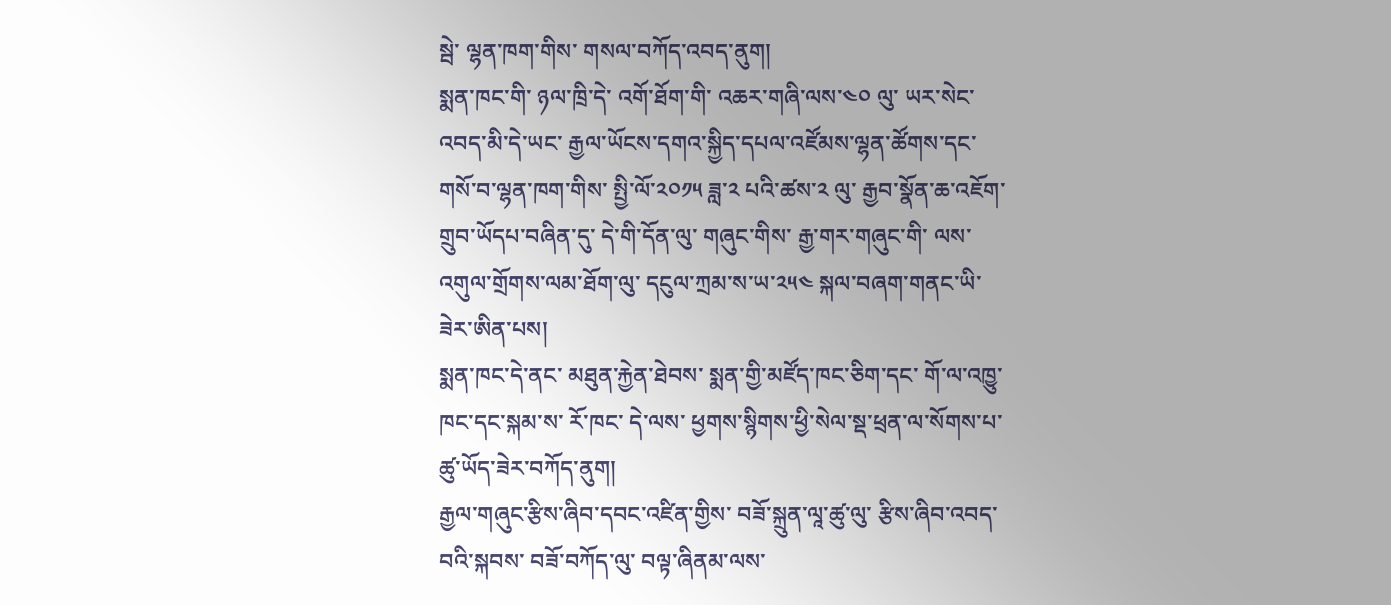སྦེ་ ལྷན་ཁག་གིས་ གསལ་བཀོད་འབད་ནུག།
སྨན་ཁང་གི་ ཉལ་ཁྲི་དེ་ འགོ་ཐོག་གི་ འཆར་གཞི་ལས་༤༠ ལུ་ ཡར་སེང་འབད་མི་དེ་ཡང་ རྒྱལ་ཡོངས་དགའ་སྐྱིད་དཔལ་འཛོམས་ལྷན་ཚོགས་དང་ གསོ་བ་ལྷན་ཁག་གིས་ སྤྱི་ལོ་༢༠༡༥ ཟླ་༢ པའི་ཚས་༢ ལུ་ རྒྱབ་སྣོན་ཆ་འཇོག་གྲུབ་ཡོདཔ་བཞིན་དུ་ དེ་གི་དོན་ལུ་ གཞུང་གིས་ རྒྱ་གར་གཞུང་གི་ ལས་འགུལ་གྲོགས་ལམ་ཐོག་ལུ་ དངུལ་ཀྲམ་ས་ཡ་༢༥༤ སྐལ་བཞག་གནང་ཡི་ཟེར་ཨིན་པས།
སྨན་ཁང་དེ་ནང་ མཐུན་རྐྱེན་ཐེབས་ སྨན་གྱི་མཛོད་ཁང་ཅིག་དང་ གོ་ལ་འཁྱུ་ཁང་དང་སྐམ་ས་ རོ་ཁང་ དེ་ལས་ ཕྱགས་སྙིགས་ཕྱི་སེལ་སྡ་ཕྲན་ལ་སོགས་པ་ཚུ་ཡོད་ཟེར་བཀོད་ནུག།
རྒྱལ་གཞུང་རྩིས་ཞིབ་དབང་འཛིན་གྱིས་ བཟོ་སྐྲུན་ལཱ་ཚུ་ལུ་ རྩིས་ཞིབ་འབད་བའི་སྐབས་ བཟོ་བཀོད་ལུ་ བལྟ་ཞིནམ་ལས་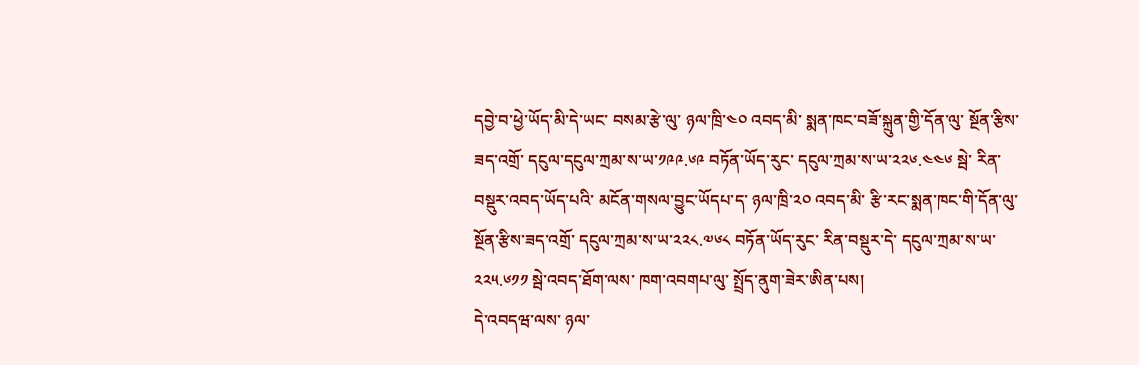དབྱེ་བ་ཕྱེ་ཡོད་མི་དེ་ཡང་ བསམ་རྩེ་ལུ་ ཉལ་ཁྲི་༤༠ འབད་མི་ སྨན་ཁང་བཟོ་སྐྲུན་གྱི་དོན་ལུ་ སྔོན་རྩིས་ཟད་འགྲོ་ དངུལ་དངུལ་ཀྲམ་ས་ཡ་༡༩༩.༦༩ བཏོན་ཡོད་རུང་ དངུལ་ཀྲམ་ས་ཡ་༢༢༦.༤༤༦ སྦེ་ རིན་བསྡུར་འབད་ཡོད་པའི་ མངོན་གསལ་བྱུང་ཡོདཔ་ད་ ཉལ་ཁྲི་༢༠ འབད་མི་ རྩི་རང་སྨན་ཁང་གི་དོན་ལུ་ སྔོན་རྩིས་ཟད་འགྲོ་ དངུལ་ཀྲམ་ས་ཡ་༢༢༨.༧༦༨ བཏོན་ཡོད་རུང་ རིན་བསྡུར་དེ་ དངུལ་ཀྲམ་ས་ཡ་༢༢༥.༦༡༡ སྦེ་འབད་ཐོག་ལས་ ཁག་འབགཔ་ལུ་ སྤྲོད་ནུག་ཟེར་ཨིན་པས།
དེ་འབདཝ་ལས་ ཉལ་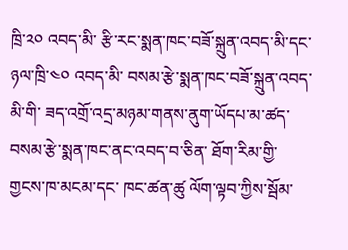ཁྲི་༢༠ འབད་མི་ རྩི་རང་སྨན་ཁང་བཟོ་སྐྲུན་འབད་མི་དང་ ཉལ་ཁྲི་༤༠ འབད་མི་ བསམ་རྩེ་སྨན་ཁང་བཟོ་སྐྲུན་འབད་མི་གི་ ཟད་འགྲོ་འདྲ་མཉམ་གནས་ནུག་ཡོདཔ་མ་ཚད་ བསམ་རྩེ་སྨན་ཁང་ནང་འབད་བ་ཅིན་ ཐོག་རིམ་གྱི་ གྱངས་ཁ་མངམ་དང་ ཁང་ཚན་ཚུ ལོག་ལྟབ་ཀྱིས་སྦོམ་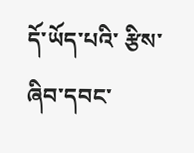དོ་ཡོད་པའི་ རྩིས་ཞིབ་དབང་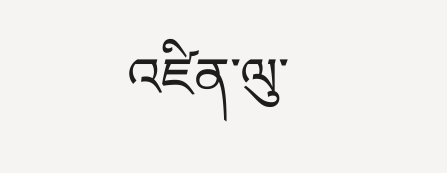འཛིན་ལུ་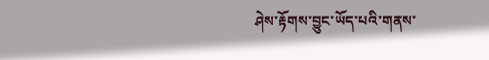ཤེས་རྟོགས་བྱུང་ཡོད་པའི་གནས་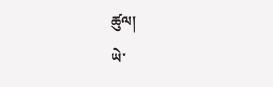ཚུལ།
ཡེ་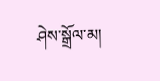ཤེས་སྒྲོལ་མ།